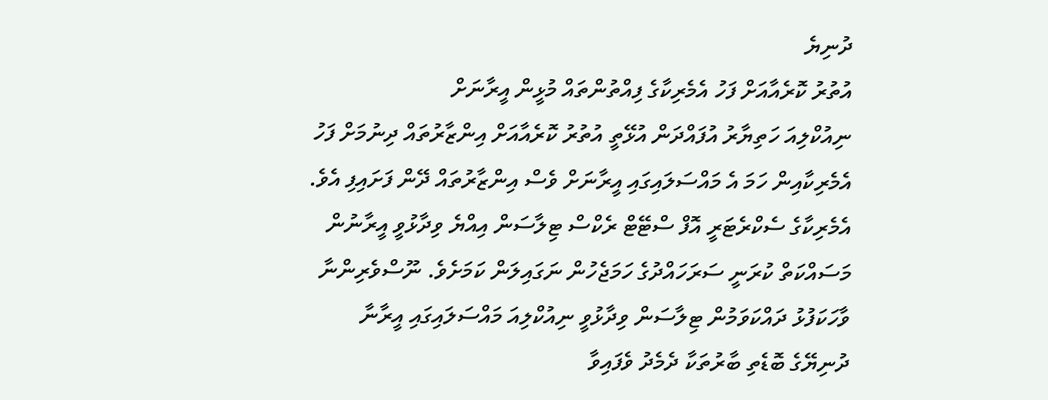ދުނިޔެ
އުތުރު ކޮރެއާއަށް ފަހު އެމެރިކާގެ ފިއްތުންތައް މުޅީން އީރާނަށް
ނިއުކްލިއަ ހަތިޔާރު އުފައްދަން އުޅޭތީ އުތުރު ކޮރެއާއަށް އިންޒާރުތައް ދިނުމަށް ފަހު އެމެރިކާއިން ހަމަ އެ މައްސަލައިގައި އީރާނަށް ވެސް އިންޒާރުތައް ދޭން ފަށައިފި އެވެ.
އެމެރިކާގެ ސެކްރެޓަރީ އޮފް ސްޓޭޓް ރެކްސް ޓިލާސަން އިއްޔެ ވިދާޅުވީ އީރާނުން މަސައްކަތް ކުރަނީ ސަރަހައްދުގެ ހަމަޖެހުން ނަގައިލަން ކަމަށެވެ. ނޫސްވެރިންނާ ވާހަކަފުޅު ދައްކަވަމުން ޓިލާސަން ވިދާޅުވީ ނިއުކްލިއަ މައްސަލައިގައި އީރާނާ ދުނިޔޭގެ ބޮޑެތި ބާރުތަކާ ދެމެދު ވެފައިވާ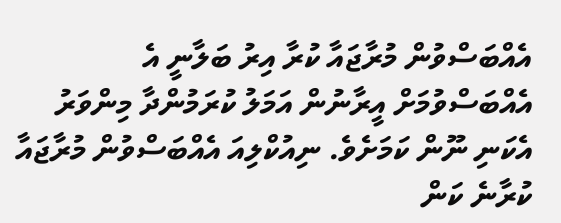އެއްބަސްވުން މުރާޖައާ ކުރާ އިރު ބަލާނީ އެ އެއްބަސްވުމަށް އީރާނުން އަމަލު ކުރަމުންދާ މިންވަރު އެކަނި ނޫން ކަމަށެވެ. ނިއުކްލިއަ އެއްބަސްވުން މުރާޖައާ ކުރާނެ ކަން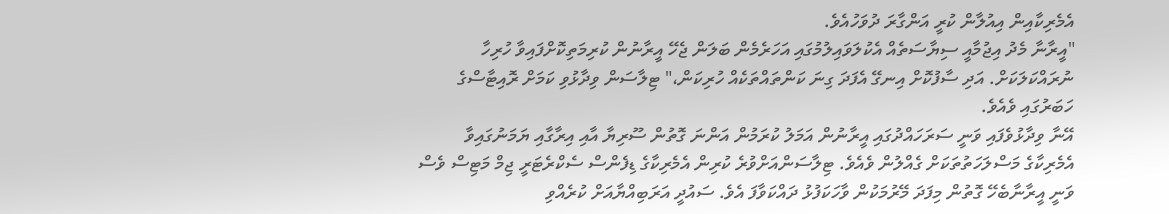އެމެރިކާއިން އިއުލާން ކުރީ އަންގާރަ ދުވަހުއެވެ.
"އީރާނާ މެދު އިޖުމާއީ ސިޔާސަތެއް އެކުލަވައިލުމުގައި އަހަރެމެން ބަލަން ޖެހޭ އީރާނުން ކުރިމަތިކޮށްފައިވާ ހުރިހާ ނުރައްކަލަކަށް. އަދި ސާފުކޮށް އިނގޭ އެފަދަ ގިނަ ކަންތައްތަކެއް ހުރިކަން،" ޓިލާސަން ވިދާޅުވި ކަމަށް ރޮއިޓާސްގެ ހަބަރުގައި ވެއެވެ.
އޭނާ ވިދާޅުވެފައި ވަނީ ސަރަހައްދުގައި އީރާނުން އަމަލު ކުރަމުން އަންނަ ގޮތުން ސޫރިޔާ އާއި އިރާގާއި ޔަމަނުގައިވާ އެމެރިކާގެ މަސްލަހަތުތަކަށް ގެއްލުން ވެއެވެ. ޓިލާސަންއަށްވުރެ ކުރިން އެމެރިކާގެ ޑިފެންސް ސެކްރެޓަރީ ޖިމް މަޓިސް ވެސް ވަނީ އީރާނާބެހޭ ގޮތުން މިފަދަ މޭރުމަކުން ވާހަކަފުޅު ދައްކަވާފަ އެވެ. ސައުދީ އަރަބިއްޔާއަށް ކުރެއްވި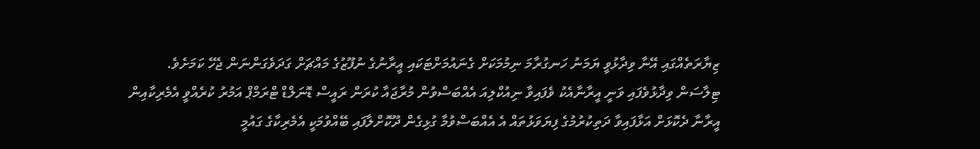ޒިޔާރަތެއްގައި އޭނާ ވިދާޅުވީ ޔަމަނު ހަނގުރާމަ ނިމުމަކަށް ގެނައުމަށްޓަކައި އީރާނުގެ ނުފޫޒުގެ މައްޗަށް ގަދަވެގަންނަން ޖެހޭ ކަމަށެވެ.
ޓިލާސަން ވިދާޅުވެފައި ވަނީ އީރާނާއެކު ވެފައިވާ ނިއުކްލިއަ އެއްބަސްވުން މުރާޖައާ ކުރަން ރައީސް ޑޮނަލްޑް ޓްރަމްޕް އަމުރު ކުރެއްވީ އެމެރިކާއިން އީރާނާ ދެކޮޅަށް އަޅާފައިވާ ދަތިކުރުމުގެ ފިޔަވަޅުތައް އެ އެއްބަސްވުމާ ގުޅިގެން ދޫކޮށްލާފައި ބޭއްވުމަކީ އެމެރިކާގެ ގައުމީ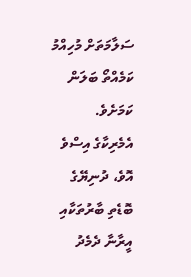ސަލާމަތަށް މުހިއްމު ކަމެއްތޯ ބަލަން ކަމަށެވެ.
އެމެރިކާގެ އިސްވެ އޮވެ، ދުނިޔޭގެ ބޮޑެތި ބާރުތަކާއި އީރާނާ ދެމެދު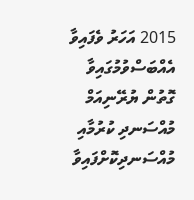2015 އަހަރު ވެފައިވާ އެއްބަސްވުމުގައިވާ ގޮތުން ޔުރޭނިއަމް މުއްސަނދި ކުރުމާއި މުއްސަނދިކޮށްފައިވާ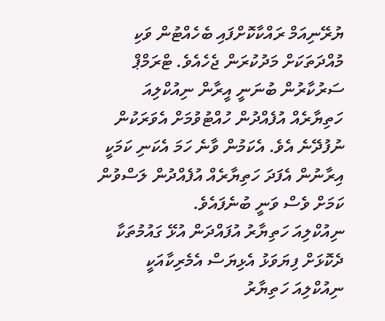ޔުރޭނިއަމް ރައްކާކޮށްފައި ބެހެއްޓުން ވަކި މުއްދަތަކަށް މަދުކުރަން ޖެހެއެވެ. ޓްރަމްޕް ސަރުކާރުން ބުނަނީ އީރާން ނިއުކްލިއަ ހަތިޔާރެއް އުފެއްދުން ހުއްޓުވުމަށް އެވަރަކުން ނުފުދޭނެ އެވެ. އެކަމުން ވާނެ ހަމަ އެކަނި ކަމަކީ އިރާނުން އެފަދަ ހަތިޔާރެއް އުފެއްދުން ލަސްވުން ކަމަށް ވެސް ވަނީ ބުނެފައެވެ.
ނިއުކްލިއަ ހަތިޔާރު އުފައްދަން އުޅޭ ގައުމުތަކާ ދެކޮޅަށް ފިޔަވަޅު އެޅިޔަސް އެމެރިކާއަކީ ނިއުކްލިއަ ހަތިޔާރު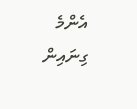އެންމެ ގިނައިން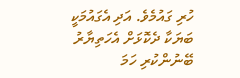ހުރި ގައުމެވެ. އަދި އެގައުމަކީ ބަޔަކާ ދެކޮޅަށް އެހަތިޔާރު ބޭނުންކުރި ހަމަ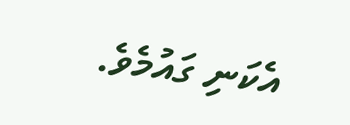އެކަނި ގައުމެވެ.